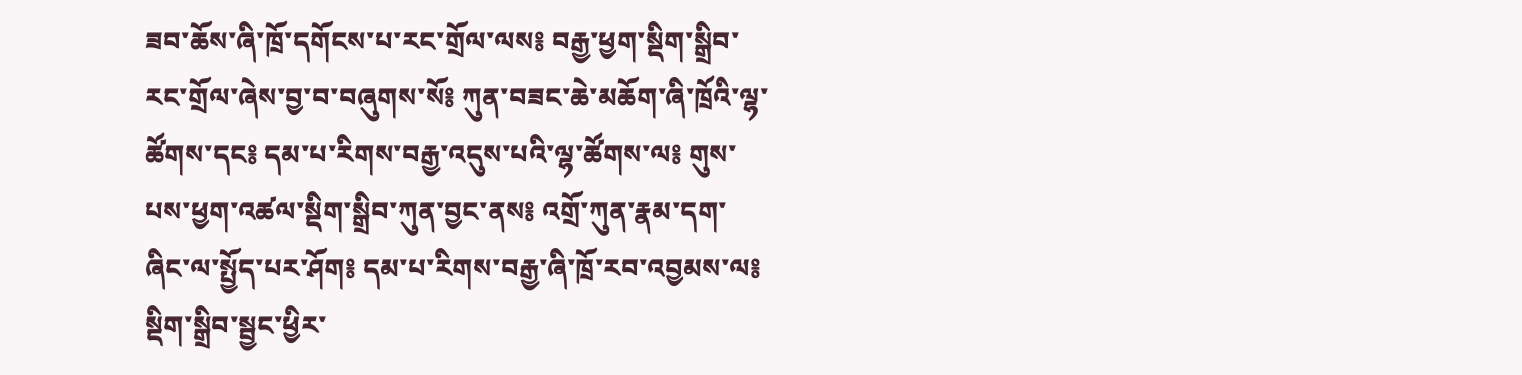ཟབ་ཆོས་ཞི་ཁྲོ་དགོངས་པ་རང་གྲོལ་ལས༔ བརྒྱ་ཕྱག་སྡིག་སྒྲིབ་རང་གྲོལ་ཞེས་བྱ་བ་བཞུགས་སོ༔ ཀུན་བཟང་ཆེ་མཆོག་ཞི་ཁྲོའི་ལྷ་ཚོགས་དང༔ དམ་པ་རིགས་བརྒྱ་འདུས་པའི་ལྷ་ཚོགས་ལ༔ གུས་པས་ཕྱག་འཚལ་སྡིག་སྒྲིབ་ཀུན་བྱང་ནས༔ འགྲོ་ཀུན་རྣམ་དག་ཞིང་ལ་སྤྱོད་པར་ཤོག༔ དམ་པ་རིགས་བརྒྱ་ཞི་ཁྲོ་རབ་འབྱམས་ལ༔ སྡིག་སྒྲིབ་སྦྱང་ཕྱིར་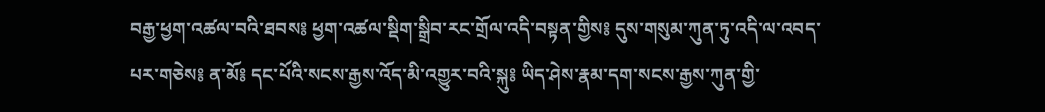བརྒྱ་ཕྱག་འཚལ་བའི་ཐབས༔ ཕྱག་འཚལ་སྡིག་སྒྲིབ་རང་གྲོལ་འདི་བསྟན་གྱིས༔ དུས་གསུམ་ཀུན་ཏུ་འདི་ལ་འབད་པར་གཅེས༔ ན་མོ༔ དང་པོའི་སངས་རྒྱས་འོད་མི་འགྱུར་བའི་སྐུ༔ ཡིད་ཤེས་རྣམ་དག་སངས་རྒྱས་ཀུན་གྱི་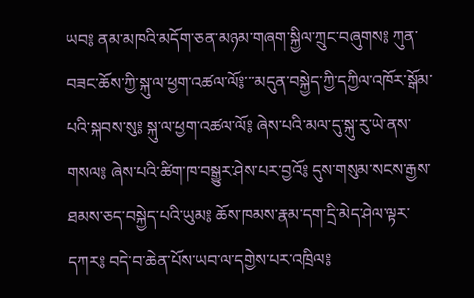ཡབ༔ ནམ་མཁའི་མདོག་ཅན་མཉམ་གཞག་སྐྱིལ་ཀྲུང་བཞུགས༔ ཀུན་བཟང་ཆོས་ཀྱི་སྐུ་ལ་ཕྱག་འཚལ་ལོ༔་་་མདུན་བསྐྱེད་ཀྱི་དཀྱིལ་འཁོར་སྒོམ་པའི་སྐབས་སུ༔ སྐུ་ལ་ཕྱག་འཚལ་ལོ༔ ཞེས་པའི་མལ་དུ་སྐུ་རུ་ཡེ་ནས་གསལ༔ ཞེས་པའི་ཚིག་ཁ་བསྒྱུར་ཤེས་པར་བྱའོ༔ དུས་གསུམ་སངས་རྒྱས་ཐམས་ཅད་བསྐྱེད་པའི་ཡུམ༔ ཆོས་ཁམས་རྣམ་དག་དྲི་མེད་ཤེལ་ལྟར་དཀར༔ བདེ་བ་ཆེན་པོས་ཡབ་ལ་དགྱེས་པར་འཁྲིལ༔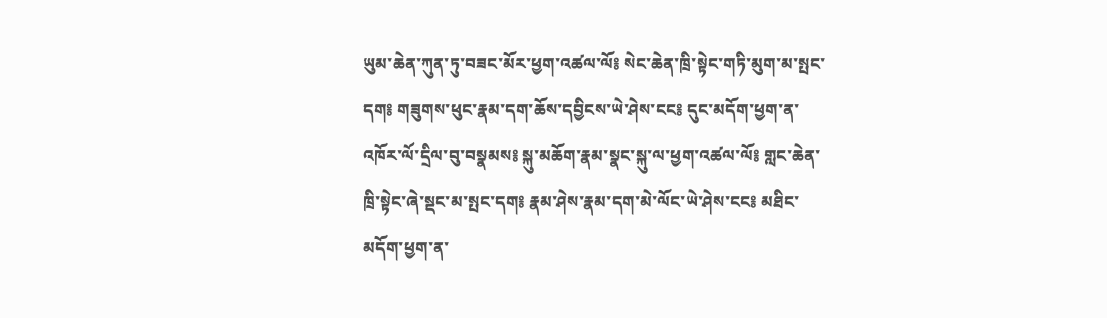ཡུམ་ཆེན་ཀུན་ཏུ་བཟང་མོར་ཕྱག་འཚལ་ལོ༔ སེང་ཆེན་ཁྲི་སྟེང་གཏི་མུག་མ་སྤང་དག༔ གཟུགས་ཕུང་རྣམ་དག་ཆོས་དབྱིངས་ཡེ་ཤེས་ངང༔ དུང་མདོག་ཕྱག་ན་འཁོར་ལོ་དྲིལ་བུ་བསྣམས༔ སྐུ་མཆོག་རྣམ་སྣང་སྐུ་ལ་ཕྱག་འཚལ་ལོ༔ གླང་ཆེན་ཁྲི་སྟེང་ཞེ་སྡང་མ་སྤང་དག༔ རྣམ་ཤེས་རྣམ་དག་མེ་ལོང་ཡེ་ཤེས་ངང༔ མཐིང་མདོག་ཕྱག་ན་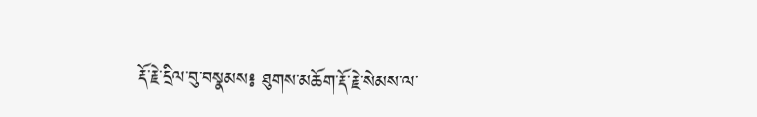རྡོ་རྗེ་དྲིལ་བུ་བསྣམས༔ ཐུགས་མཆོག་རྡོ་རྗེ་སེམས་ལ་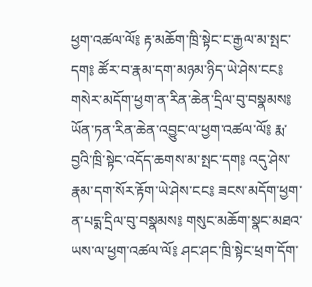ཕྱག་འཚལ་ལོ༔ རྟ་མཆོག་ཁྲི་སྟེང་ང་རྒྱལ་མ་སྤང་དག༔ ཚོར་བ་རྣམ་དག་མཉམ་ཉིད་ཡེ་ཤེས་ངང༔ གསེར་མདོག་ཕྱག་ན་རིན་ཆེན་དྲིལ་བུ་བསྣམས༔ ཡོན་ཏན་རིན་ཆེན་འབྱུང་ལ་ཕྱག་འཚལ་ལོ༔ རྨ་བྱའི་ཁྲི་སྟེང་འདོད་ཆགས་མ་སྤང་དག༔ འདུ་ཤེས་རྣམ་དག་སོར་རྟོག་ཡེ་ཤེས་ངང༔ ཟངས་མདོག་ཕྱག་ན་པདྨ་དྲིལ་བུ་བསྣམས༔ གསུང་མཆོག་སྣང་མཐའ་ཡས་ལ་ཕྱག་འཚལ་ལོ༔ ཤང་ཤང་ཁྲི་སྟེང་ཕྲག་དོག་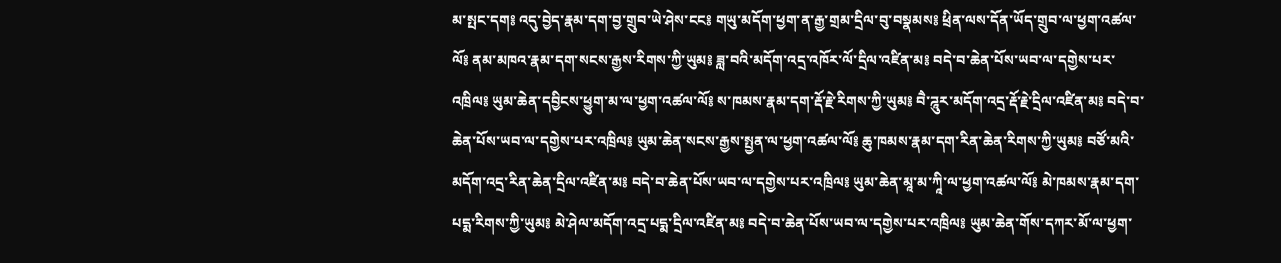མ་སྤང་དག༔ འདུ་བྱེད་རྣམ་དག་བྱ་གྲུབ་ཡེ་ཤེས་ངང༔ གཡུ་མདོག་ཕྱག་ན་རྒྱ་གྲམ་དྲིལ་བུ་བསྣམས༔ ཕྲིན་ལས་དོན་ཡོད་གྲུབ་ལ་ཕྱག་འཚལ་ལོ༔ ནམ་མཁའ་རྣམ་དག་སངས་རྒྱས་རིགས་ཀྱི་ཡུམ༔ ཟླ་བའི་མདོག་འདྲ་འཁོར་ལོ་དྲིལ་འཛིན་མ༔ བདེ་བ་ཆེན་པོས་ཡབ་ལ་དགྱེས་པར་འཁྲིལ༔ ཡུམ་ཆེན་དབྱིངས་ཕྱུག་མ་ལ་ཕྱག་འཚལ་ལོ༔ ས་ཁམས་རྣམ་དག་རྡོ་རྗེ་རིགས་ཀྱི་ཡུམ༔ བཻ་ཌཱུར་མདོག་འདྲ་རྡོ་རྗེ་དྲིལ་འཛིན་མ༔ བདེ་བ་ཆེན་པོས་ཡབ་ལ་དགྱེས་པར་འཁྲིལ༔ ཡུམ་ཆེན་སངས་རྒྱས་སྤྱན་ལ་ཕྱག་འཚལ་ལོ༔ ཆུ་ཁམས་རྣམ་དག་རིན་ཆེན་རིགས་ཀྱི་ཡུམ༔ བཙོ་མའི་མདོག་འདྲ་རིན་ཆེན་དྲིལ་འཛིན་མ༔ བདེ་བ་ཆེན་པོས་ཡབ་ལ་དགྱེས་པར་འཁྲིལ༔ ཡུམ་ཆེན་མཱ་མ་ཀཱི་ལ་ཕྱག་འཚལ་ལོ༔ མེ་ཁམས་རྣམ་དག་པདྨ་རིགས་ཀྱི་ཡུམ༔ མེ་ཤེལ་མདོག་འདྲ་པདྨ་དྲིལ་འཛིན་མ༔ བདེ་བ་ཆེན་པོས་ཡབ་ལ་དགྱེས་པར་འཁྲིལ༔ ཡུམ་ཆེན་གོས་དཀར་མོ་ལ་ཕྱག་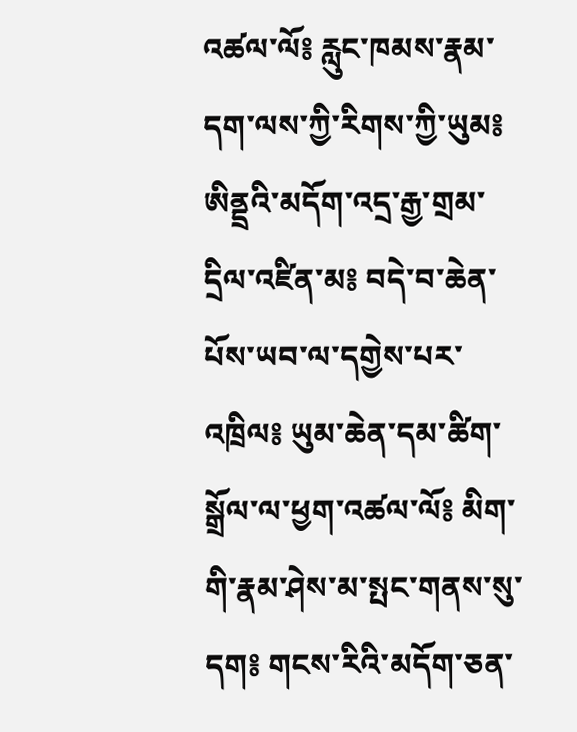འཚལ་ལོ༔ རླུང་ཁམས་རྣམ་དག་ལས་ཀྱི་རིགས་ཀྱི་ཡུམ༔ ཨིནྡྲའི་མདོག་འདྲ་རྒྱ་གྲམ་དྲིལ་འཛིན་མ༔ བདེ་བ་ཆེན་པོས་ཡབ་ལ་དགྱེས་པར་འཁྲིལ༔ ཡུམ་ཆེན་དམ་ཚིག་སྒྲོལ་ལ་ཕྱག་འཚལ་ལོ༔ མིག་གི་རྣམ་ཤེས་མ་སྤང་གནས་སུ་དག༔ གངས་རིའི་མདོག་ཅན་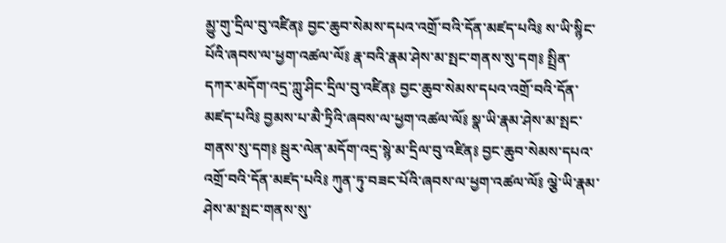མྱུ་གུ་དྲིལ་བུ་འཛིན༔ བྱང་ཆུབ་སེམས་དཔའ་འགྲོ་བའི་དོན་མཛད་པའི༔ ས་ཡི་སྙིང་པོའི་ཞབས་ལ་ཕྱག་འཚལ་ལོ༔ རྣ་བའི་རྣམ་ཤེས་མ་སྤང་གནས་སུ་དག༔ སྤྲིན་དཀར་མདོག་འདྲ་ཀླུ་ཤིང་དྲིལ་བུ་འཛིན༔ བྱང་ཆུབ་སེམས་དཔའ་འགྲོ་བའི་དོན་མཛད་པའི༔ བྱམས་པ་མཻ་ཏྲིའི་ཞབས་ལ་ཕྱག་འཚལ་ལོ༔ སྣ་ཡི་རྣམ་ཤེས་མ་སྤང་གནས་སུ་དག༔ སྦུར་ལེན་མདོག་འདྲ་སྙེ་མ་དྲིལ་བུ་འཛིན༔ བྱང་ཆུབ་སེམས་དཔའ་འགྲོ་བའི་དོན་མཛད་པའི༔ ཀུན་ཏུ་བཟང་པོའི་ཞབས་ལ་ཕྱག་འཚལ་ལོ༔ ལྕེ་ཡི་རྣམ་ཤེས་མ་སྤང་གནས་སུ་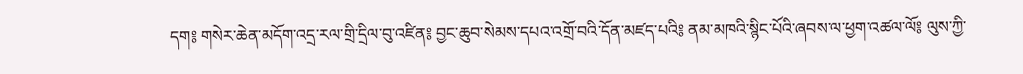དག༔ གསེར་ཆེན་མདོག་འདྲ་རལ་གྲི་དྲིལ་བུ་འཛིན༔ བྱང་ཆུབ་སེམས་དཔའ་འགྲོ་བའི་དོན་མཛད་པའི༔ ནམ་མཁའི་སྙིང་པོའི་ཞབས་ལ་ཕྱག་འཚལ་ལོ༔ ལུས་ཀྱི་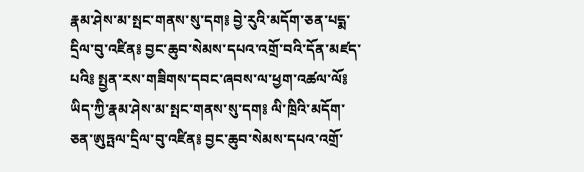རྣམ་ཤེས་མ་སྤང་གནས་སུ་དག༔ བྱེ་རུའི་མདོག་ཅན་པདྨ་དྲིལ་བུ་འཛིན༔ བྱང་ཆུབ་སེམས་དཔའ་འགྲོ་བའི་དོན་མཛད་པའི༔ སྤྱན་རས་གཟིགས་དབང་ཞབས་ལ་ཕྱག་འཚལ་ལོ༔ ཡིད་ཀྱི་རྣམ་ཤེས་མ་སྤང་གནས་སུ་དག༔ ལི་ཁྲིའི་མདོག་ཅན་ཨུཏྤལ་དྲིལ་བུ་འཛིན༔ བྱང་ཆུབ་སེམས་དཔའ་འགྲོ་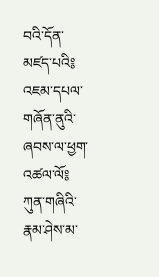བའི་དོན་མཛད་པའི༔ འཇམ་དཔལ་གཞོན་ནུའི་ཞབས་ལ་ཕྱག་འཚལ་ལོ༔ ཀུན་གཞིའི་རྣམ་ཤེས་མ་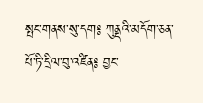སྤང་གནས་སུ་དག༔ ཀུནྡའི་མདོག་ཅན་པོ་ཏི་དྲིལ་བུ་འཛིན༔ བྱང་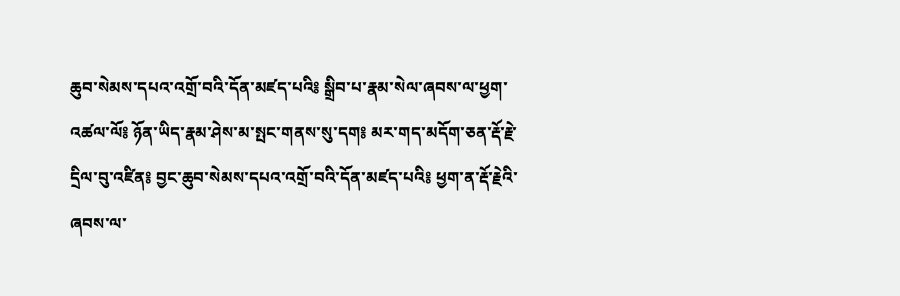ཆུབ་སེམས་དཔའ་འགྲོ་བའི་དོན་མཛད་པའི༔ སྒྲིབ་པ་རྣམ་སེལ་ཞབས་ལ་ཕྱག་འཚལ་ལོ༔ ཉོན་ཡིད་རྣམ་ཤེས་མ་སྤང་གནས་སུ་དག༔ མར་གད་མདོག་ཅན་རྡོ་རྗེ་དྲིལ་བུ་འཛིན༔ བྱང་ཆུབ་སེམས་དཔའ་འགྲོ་བའི་དོན་མཛད་པའི༔ ཕྱག་ན་རྡོ་རྗེའི་ཞབས་ལ་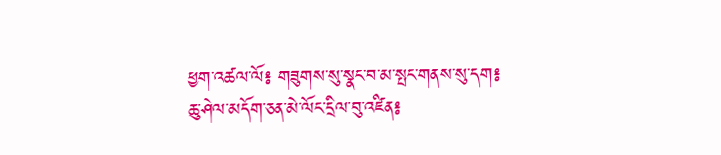ཕྱག་འཚལ་ལོ༔ གཟུགས་སུ་སྣང་བ་མ་སྤང་གནས་སུ་དག༔ ཆུ་ཤེལ་མདོག་ཅན་མེ་ལོང་དྲིལ་བུ་འཛིན༔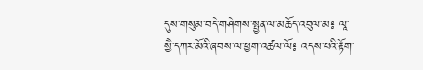དུས་གསུམ་བདེ་གཤེགས་སྤྱན་ལ་མཆོད་འབུལ་མ༔ ལཱ་སྱཻ་དཀར་མོའི་ཞབས་ལ་ཕྱག་འཚལ་ལོ༔ འདས་པའི་རྟོག་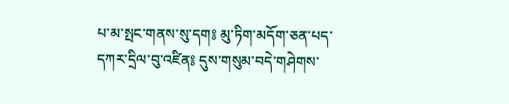པ་མ་སྤང་གནས་སུ་དག༔ མུ་ཏིག་མདོག་ཅན་པད་དཀར་དྲིལ་བུ་འཛིན༔ དུས་གསུམ་བདེ་གཤེགས་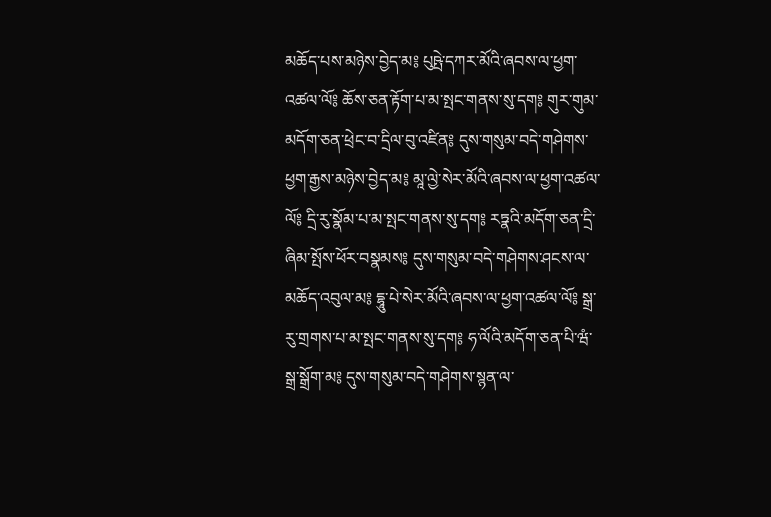མཆོད་པས་མཉེས་བྱེད་མ༔ པུཥྤེ་དཀར་མོའི་ཞབས་ལ་ཕྱག་འཚལ་ལོ༔ ཆོས་ཅན་རྟོག་པ་མ་སྤང་གནས་སུ་དག༔ གུར་གུམ་མདོག་ཅན་ཕྲེང་བ་དྲིལ་བུ་འཛིན༔ དུས་གསུམ་བདེ་གཤེགས་ཕྱག་རྒྱས་མཉེས་བྱེད་མ༔ མཱ་ལྱེ་སེར་མོའི་ཞབས་ལ་ཕྱག་འཚལ་ལོ༔ དྲི་རུ་སྣོམ་པ་མ་སྤང་གནས་སུ་དག༔ རཏྣའི་མདོག་ཅན་དྲི་ཞིམ་སྤོས་ཕོར་བསྣམས༔ དུས་གསུམ་བདེ་གཤེགས་ཤངས་ལ་མཆོད་འབུལ་མ༔ དྷཱུ་པེ་སེར་མོའི་ཞབས་ལ་ཕྱག་འཚལ་ལོ༔ སྒྲ་རུ་གྲགས་པ་མ་སྤང་གནས་སུ་དག༔ ཧ་ལོའི་མདོག་ཅན་པི་ཝཾ་སྒྲ་སྒྲོག་མ༔ དུས་གསུམ་བདེ་གཤེགས་སྙན་ལ་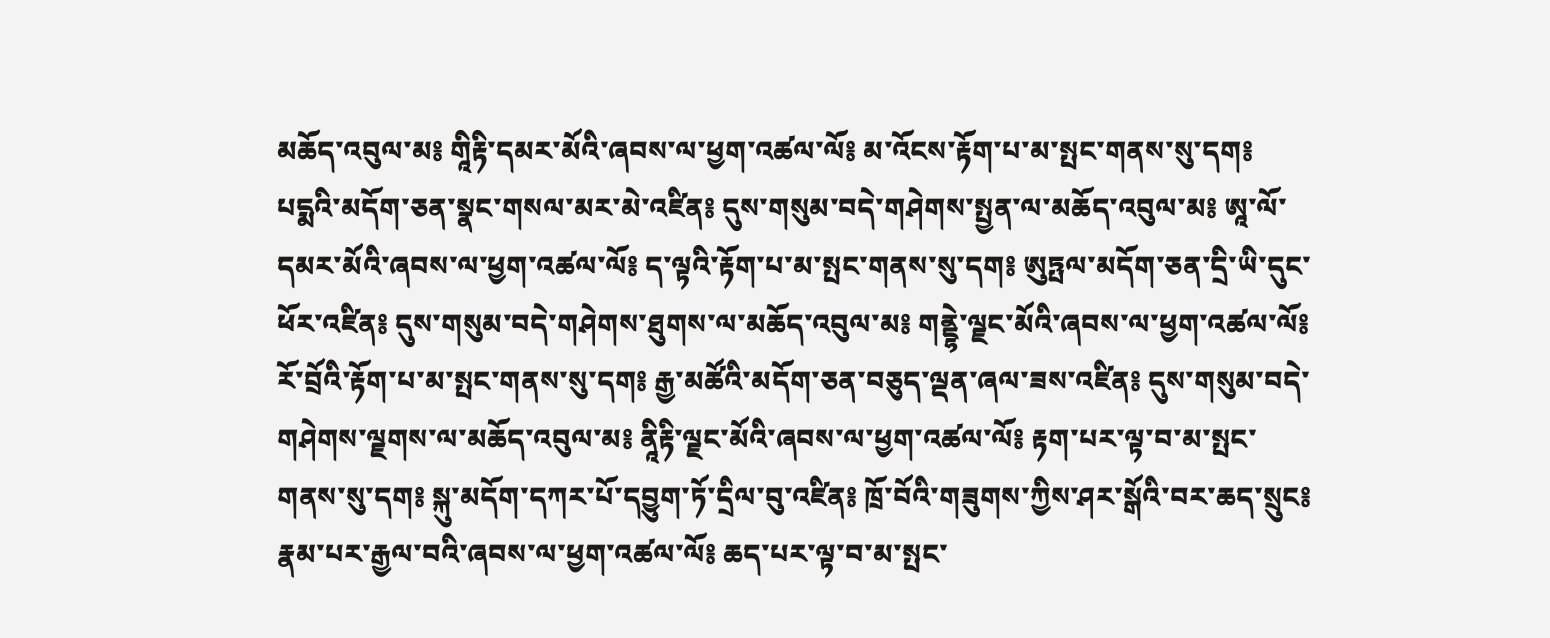མཆོད་འབུལ་མ༔ གཱིརྟི་དམར་མོའི་ཞབས་ལ་ཕྱག་འཚལ་ལོ༔ མ་འོངས་རྟོག་པ་མ་སྤང་གནས་སུ་དག༔ པདྨའི་མདོག་ཅན་སྣང་གསལ་མར་མེ་འཛིན༔ དུས་གསུམ་བདེ་གཤེགས་སྤྱན་ལ་མཆོད་འབུལ་མ༔ ཨཱ་ལོ་དམར་མོའི་ཞབས་ལ་ཕྱག་འཚལ་ལོ༔ ད་ལྟའི་རྟོག་པ་མ་སྤང་གནས་སུ་དག༔ ཨུཏྤལ་མདོག་ཅན་དྲི་ཡི་དུང་ཕོར་འཛིན༔ དུས་གསུམ་བདེ་གཤེགས་ཐུགས་ལ་མཆོད་འབུལ་མ༔ གནྡྷེ་ལྗང་མོའི་ཞབས་ལ་ཕྱག་འཚལ་ལོ༔ རོ་བྲོའི་རྟོག་པ་མ་སྤང་གནས་སུ་དག༔ རྒྱ་མཚོའི་མདོག་ཅན་བཅུད་ལྡན་ཞལ་ཟས་འཛིན༔ དུས་གསུམ་བདེ་གཤེགས་ལྗགས་ལ་མཆོད་འབུལ་མ༔ ནཱིརྟི་ལྗང་མོའི་ཞབས་ལ་ཕྱག་འཚལ་ལོ༔ རྟག་པར་ལྟ་བ་མ་སྤང་གནས་སུ་དག༔ སྐུ་མདོག་དཀར་པོ་དབྱུག་ཏོ་དྲིལ་བུ་འཛིན༔ ཁྲོ་བོའི་གཟུགས་ཀྱིས་ཤར་སྒོའི་བར་ཆད་སྲུང༔ རྣམ་པར་རྒྱལ་བའི་ཞབས་ལ་ཕྱག་འཚལ་ལོ༔ ཆད་པར་ལྟ་བ་མ་སྤང་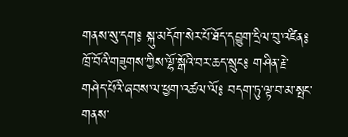གནས་སུ་དག༔ སྐུ་མདོག་སེར་པོ་ཐོད་དབྱུག་དྲིལ་བུ་འཛིན༔ ཁྲོ་བོའི་གཟུགས་ཀྱིས་ལྷོ་སྒོའི་བར་ཆད་སྲུང༔ གཤིན་རྗེ་གཤེད་པོའི་ཞབས་ལ་ཕྱག་འཚལ་ལོ༔ བདག་ཏུ་ལྟ་བ་མ་སྤང་གནས་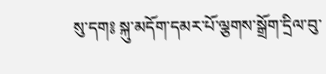སུ་དག༔ སྐུ་མདོག་དམར་པོ་ལྕགས་སྒྲོག་དྲིལ་བུ་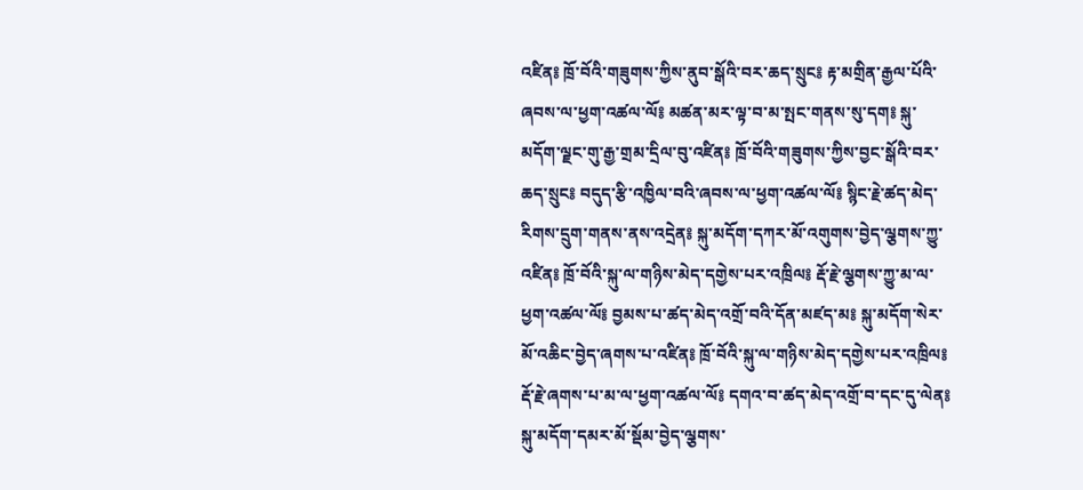འཛིན༔ ཁྲོ་བོའི་གཟུགས་ཀྱིས་ནུབ་སྒོའི་བར་ཆད་སྲུང༔ རྟ་མགྲིན་རྒྱལ་པོའི་ཞབས་ལ་ཕྱག་འཚལ་ལོ༔ མཚན་མར་ལྟ་བ་མ་སྤང་གནས་སུ་དག༔ སྐུ་མདོག་ལྗང་གུ་རྒྱ་གྲམ་དྲིལ་བུ་འཛིན༔ ཁྲོ་བོའི་གཟུགས་ཀྱིས་བྱང་སྒོའི་བར་ཆད་སྲུང༔ བདུད་རྩི་འཁྱིལ་བའི་ཞབས་ལ་ཕྱག་འཚལ་ལོ༔ སྙིང་རྗེ་ཚད་མེད་རིགས་དྲུག་གནས་ནས་འདྲེན༔ སྐུ་མདོག་དཀར་མོ་འགུགས་བྱེད་ལྕགས་ཀྱུ་འཛིན༔ ཁྲོ་བོའི་སྐུ་ལ་གཉིས་མེད་དགྱེས་པར་འཁྲིལ༔ རྡོ་རྗེ་ལྕགས་ཀྱུ་མ་ལ་ཕྱག་འཚལ་ལོ༔ བྱམས་པ་ཚད་མེད་འགྲོ་བའི་དོན་མཛད་མ༔ སྐུ་མདོག་སེར་མོ་འཆིང་བྱེད་ཞགས་པ་འཛིན༔ ཁྲོ་བོའི་སྐུ་ལ་གཉིས་མེད་དགྱེས་པར་འཁྲིལ༔ རྡོ་རྗེ་ཞགས་པ་མ་ལ་ཕྱག་འཚལ་ལོ༔ དགའ་བ་ཚད་མེད་འགྲོ་བ་དང་དུ་ལེན༔ སྐུ་མདོག་དམར་མོ་སྡོམ་བྱེད་ལྕགས་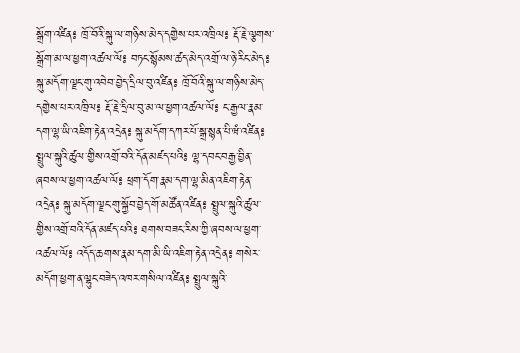སྒྲོག་འཛིན༔ ཁྲོ་བོའི་སྐུ་ལ་གཉིས་མེད་དགྱེས་པར་འཁྲིལ༔ རྡོ་རྗེ་ལྕགས་སྒྲོག་མ་ལ་ཕྱག་འཚལ་ལོ༔ བཏང་སྙོམས་ཚད་མེད་འགྲོ་ལ་ཉེ་རིང་མེད༔ སྐུ་མདོག་ལྗང་གུ་འབེབ་བྱེད་དྲིལ་བུ་འཛིན༔ ཁྲོ་བོའི་སྐུ་ལ་གཉིས་མེད་དགྱེས་པར་འཁྲིལ༔ རྡོ་རྗེ་དྲིལ་བུ་མ་ལ་ཕྱག་འཚལ་ལོ༔ ང་རྒྱལ་རྣམ་དག་ལྷ་ཡི་འཇིག་རྟེན་འདྲེན༔ སྐུ་མདོག་དཀར་པོ་སྒྲ་སྙན་པི་ཝཾ་འཛིན༔ སྤྲུལ་སྐུའི་ཚུལ་གྱིས་འགྲོ་བའི་དོན་མཛད་པའི༔ ལྷ་དབང་བརྒྱ་བྱིན་ཞབས་ལ་ཕྱག་འཚལ་ལོ༔ ཕྲག་དོག་རྣམ་དག་ལྷ་མིན་འཇིག་རྟེན་འདྲེན༔ སྐུ་མདོག་ལྗང་གུ་སྐྱོབ་བྱེད་གོ་མཚོན་འཛིན༔ སྤྲུལ་སྐུའི་ཚུལ་གྱིས་འགྲོ་བའི་དོན་མཛད་པའི༔ ཐགས་བཟང་རིས་ཀྱི་ཞབས་ལ་ཕྱག་འཚལ་ལོ༔ འདོད་ཆགས་རྣམ་དག་མི་ཡི་འཇིག་རྟེན་འདྲེན༔ གསེར་མདོག་ཕྱག་ན་ལྷུང་བཟེད་འཁར་གསིལ་འཛིན༔ སྤྲུལ་སྐུའི་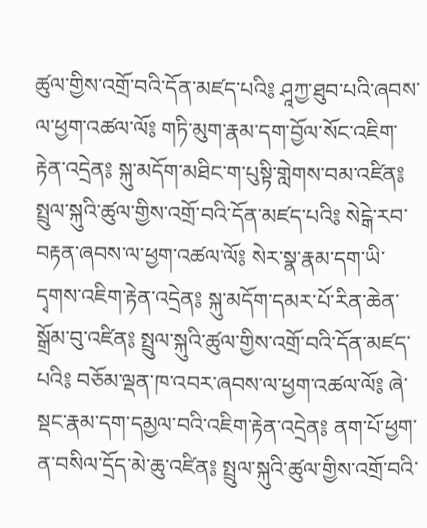ཚུལ་གྱིས་འགྲོ་བའི་དོན་མཛད་པའི༔ ཤཱཀྱ་ཐུབ་པའི་ཞབས་ལ་ཕྱག་འཚལ་ལོ༔ གཏི་མུག་རྣམ་དག་བྱོལ་སོང་འཇིག་རྟེན་འདྲེན༔ སྐུ་མདོག་མཐིང་ག་པུསྟི་གླེགས་བམ་འཛིན༔ སྤྲུལ་སྐུའི་ཚུལ་གྱིས་འགྲོ་བའི་དོན་མཛད་པའི༔ སེངྒེ་རབ་བརྟན་ཞབས་ལ་ཕྱག་འཚལ་ལོ༔ སེར་སྣ་རྣམ་དག་ཡི་དྭགས་འཇིག་རྟེན་འདྲེན༔ སྐུ་མདོག་དམར་པོ་རིན་ཆེན་སྒྲོམ་བུ་འཛིན༔ སྤྲུལ་སྐུའི་ཚུལ་གྱིས་འགྲོ་བའི་དོན་མཛད་པའི༔ བཅོམ་ལྡན་ཁ་འབར་ཞབས་ལ་ཕྱག་འཚལ་ལོ༔ ཞེ་སྡང་རྣམ་དག་དམྱལ་བའི་འཇིག་རྟེན་འདྲེན༔ ནག་པོ་ཕྱག་ན་བསིལ་དྲོད་མེ་ཆུ་འཛིན༔ སྤྲུལ་སྐུའི་ཚུལ་གྱིས་འགྲོ་བའི་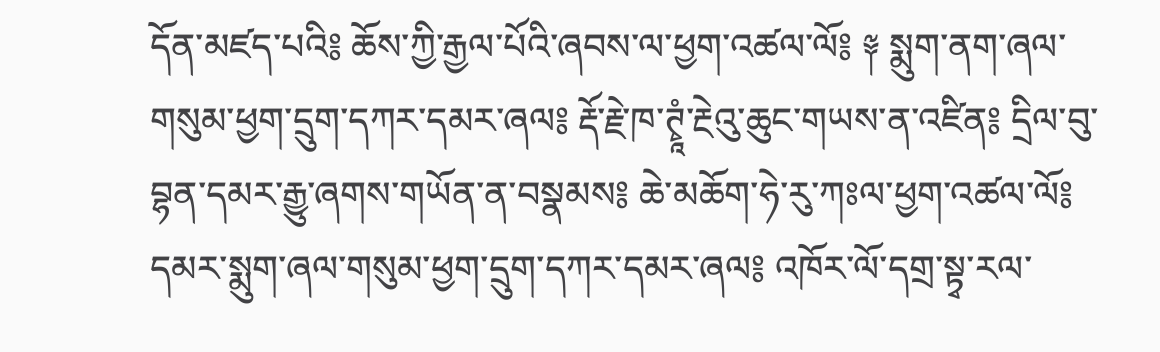དོན་མཛད་པའི༔ ཆོས་ཀྱི་རྒྱལ་པོའི་ཞབས་ལ་ཕྱག་འཚལ་ལོ༔ ༈ སྨུག་ནག་ཞལ་གསུམ་ཕྱག་དྲུག་དཀར་དམར་ཞལ༔ རྡོ་རྗེ་ཁ་ཊྭཱཾ་རྔེའུ་ཆུང་གཡས་ན་འཛིན༔ དྲིལ་བུ་བྷན་དམར་རྒྱུ་ཞགས་གཡོན་ན་བསྣམས༔ ཆེ་མཆོག་ཧེ་རུ་ཀཿལ་ཕྱག་འཚལ་ལོ༔ དམར་སྨུག་ཞལ་གསུམ་ཕྱག་དྲུག་དཀར་དམར་ཞལ༔ འཁོར་ལོ་དགྲ་སྟྭ་རལ་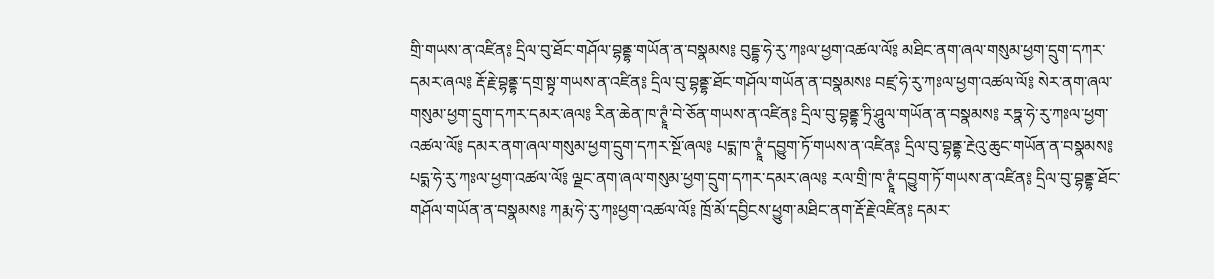གྲི་གཡས་ན་འཛིན༔ དྲིལ་བུ་ཐོང་གཤོལ་བྷནྡྷ་གཡོན་ན་བསྣམས༔ བུདྡྷ་ཧེ་རུ་ཀཿལ་ཕྱག་འཚལ་ལོ༔ མཐིང་ནག་ཞལ་གསུམ་ཕྱག་དྲུག་དཀར་དམར་ཞལ༔ རྡོ་རྗེ་བྷནྡྷ་དགྲ་སྟྭ་གཡས་ན་འཛིན༔ དྲིལ་བུ་བྷནྡྷ་ཐོང་གཤོལ་གཡོན་ན་བསྣམསཿ བཛྲ་ཧེ་རུ་ཀཿལ་ཕྱག་འཚལ་ལོ༔ སེར་ནག་ཞལ་གསུམ་ཕྱག་དྲུག་དཀར་དམར་ཞལ༔ རིན་ཆེན་ཁ་ཊྭཱཾ་བེ་ཅོན་གཡས་ན་འཛིན༔ དྲིལ་བུ་བྷནྡྷ་ཏྲི་ཤཱུལ་གཡོན་ན་བསྣམས༔ རཏྣ་ཧེ་རུ་ཀཿལ་ཕྱག་འཚལ་ལོ༔ དམར་ནག་ཞལ་གསུམ་ཕྱག་དྲུག་དཀར་སྔོ་ཞལ༔ པདྨ་ཁ་ཊྭཱཾ་དབྱུག་ཏོ་གཡས་ན་འཛིན༔ དྲིལ་བུ་བྷནྡྷ་རྔེའུ་ཆུང་གཡོན་ན་བསྣམས༔ པདྨ་ཧེ་རུ་ཀཿལ་ཕྱག་འཚལ་ལོ༔ ལྗང་ནག་ཞལ་གསུམ་ཕྱག་དྲུག་དཀར་དམར་ཞལ༔ རལ་གྲི་ཁ་ཊྭཱཾ་དབྱུག་ཏོ་གཡས་ན་འཛིན༔ དྲིལ་བུ་བྷནྡྷ་ཐོང་གཤོལ་གཡོན་ན་བསྣམས༔ ཀརྨ་ཧེ་རུ་ཀཿཕྱག་འཚལ་ལོ༔ ཁྲོ་མོ་དབྱིངས་ཕྱུག་མཐིང་ནག་རྡོ་རྗེ་འཛིན༔ དམར་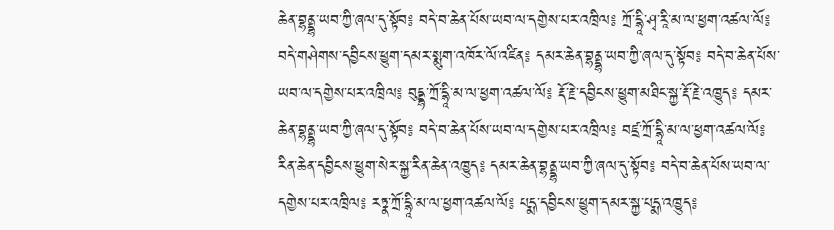ཆེན་བྷནྡྷ་ཡབ་ཀྱི་ཞལ་དུ་སྟོབ༔ བདེ་བ་ཆེན་པོས་ཡབ་ལ་དགྱེས་པར་འཁྲིལ༔ ཀྲོ་དྷཱི་ཤྭ་རཱི་མ་ལ་ཕྱག་འཚལ་ལོ༔ བདེ་གཤེགས་དབྱིངས་ཕྱུག་དམར་སྨུག་འཁོར་ལོ་འཛིན༔ དམར་ཆེན་བྷནྡྷ་ཡབ་ཀྱི་ཞལ་དུ་སྟོབ༔ བདེ་བ་ཆེན་པོས་ཡབ་ལ་དགྱེས་པར་འཁྲིལ༔ བུདྡྷ་ཀྲོ་དྷཱི་མ་ལ་ཕྱག་འཚལ་ལོ༔ རྡོ་རྗེ་དབྱིངས་ཕྱུག་མཐིང་སྐྱ་རྡོ་རྗེ་འཁྱུད༔ དམར་ཆེན་བྷནྡྷ་ཡབ་ཀྱི་ཞལ་དུ་སྟོབ༔ བདེ་བ་ཆེན་པོས་ཡབ་ལ་དགྱེས་པར་འཁྲིལ༔ བཛྲ་ཀྲོ་དྷཱི་མ་ལ་ཕྱག་འཚལ་ལོ༔ རིན་ཆེན་དབྱིངས་ཕྱུག་སེར་སྐྱ་རིན་ཆེན་འཁྱུད༔ དམར་ཆེན་བྷནྡྷ་ཡབ་ཀྱི་ཞལ་དུ་སྟོབ༔ བདེ་བ་ཆེན་པོས་ཡབ་ལ་དགྱེས་པར་འཁྲིལ༔ རཏྣ་ཀྲོ་དྷཱི་མ་ལ་ཕྱག་འཚལ་ལོ༔ པདྨ་དབྱིངས་ཕྱུག་དམར་སྐྱ་པདྨ་འཁྱུད༔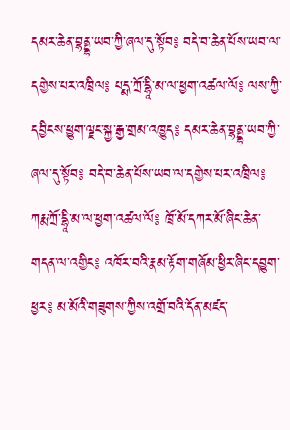དམར་ཆེན་བྷནྡྷ་ཡབ་ཀྱི་ཞལ་དུ་སྟོབ༔ བདེ་བ་ཆེན་པོས་ཡབ་ལ་དགྱེས་པར་འཁྲིལ༔ པདྨ་ཀྲོ་དྷཱི་མ་ལ་ཕྱག་འཚལ་ལོ༔ ལས་ཀྱི་དབྱིངས་ཕྱུག་ལྗང་སྐྱ་རྒྱ་གྲམ་འཁྱུད༔ དམར་ཆེན་བྷནྡྷ་ཡབ་ཀྱི་ཞལ་དུ་སྟོབ༔ བདེ་བ་ཆེན་པོས་ཡབ་ལ་དགྱེས་པར་འཁྲིལ༔ ཀརྨ་ཀྲོ་དྷཱི་མ་ལ་ཕྱག་འཚལ་ལོ༔ ཁྲོ་མོ་དཀར་མོ་ཞིང་ཆེན་གདན་ལ་འགྱིང༔ འཁོར་བའི་རྣམ་རྟོག་གཞོམ་ཕྱིར་ཞིང་དབྱུག་ཕྱར༔ མ་མོའི་གཟུགས་ཀྱིས་འགྲོ་བའི་དོན་མཛད་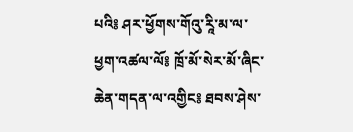པའི༔ ཤར་ཕྱོགས་གོའུ་རཱི་མ་ལ་ཕྱག་འཚལ་ལོ༔ ཁྲོ་མོ་སེར་མོ་ཞིང་ཆེན་གདན་ལ་འགྱིང༔ ཐབས་ཤེས་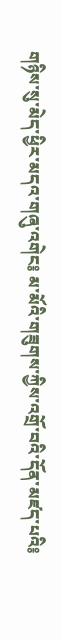གཉིས་སུ་མེད་ཕྱིར་མདའ་གཞུ་འགེང༔ མ་མོའི་གཟུགས་ཀྱིས་འགྲོ་བའི་དོན་མཛད་པའི༔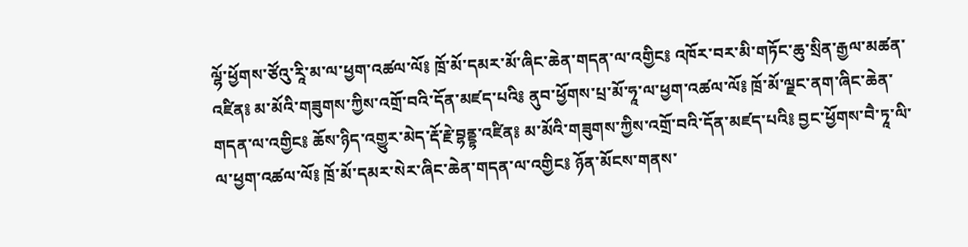ལྷོ་ཕྱོགས་ཙོའུ་རཱི་མ་ལ་ཕྱག་འཚལ་ལོ༔ ཁྲོ་མོ་དམར་མོ་ཞིང་ཆེན་གདན་ལ་འགྱིང༔ འཁོར་བར་མི་གཏོང་ཆུ་སྲིན་རྒྱལ་མཚན་འཛིན༔ མ་མོའི་གཟུགས་ཀྱིས་འགྲོ་བའི་དོན་མཛད་པའི༔ ནུབ་ཕྱོགས་པྲ་མོ་ཧཱ་ལ་ཕྱག་འཚལ་ལོ༔ ཁྲོ་མོ་ལྗང་ནག་ཞིང་ཆེན་གདན་ལ་འགྱིང༔ ཆོས་ཉིད་འགྱུར་མེད་རྡོ་རྗེ་བྷནྡྷ་འཛིན༔ མ་མོའི་གཟུགས་ཀྱིས་འགྲོ་བའི་དོན་མཛད་པའི༔ བྱང་ཕྱོགས་བཻ་ཏཱ་ལི་ལ་ཕྱག་འཚལ་ལོ༔ ཁྲོ་མོ་དམར་སེར་ཞིང་ཆེན་གདན་ལ་འགྱིང༔ ཉོན་མོངས་གནས་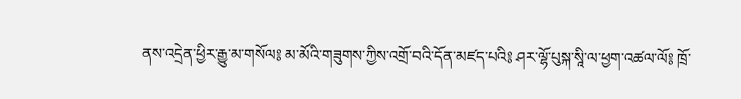ནས་འདྲེན་ཕྱིར་རྒྱུ་མ་གསོལ༔ མ་མོའི་གཟུགས་ཀྱིས་འགྲོ་བའི་དོན་མཛད་པའི༔ ཤར་ལྷོ་པུསྐ་སཱི་ལ་ཕྱག་འཚལ་ལོ༔ ཁྲོ་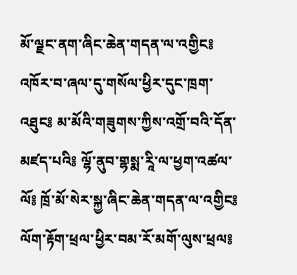མོ་ལྗང་ནག་ཞིང་ཆེན་གདན་ལ་འགྱིང༔ འཁོར་བ་ཞལ་དུ་གསོལ་ཕྱིར་དུང་ཁྲག་འཐུང༔ མ་མོའི་གཟུགས་ཀྱིས་འགྲོ་བའི་དོན་མཛད་པའི༔ ལྷོ་ནུབ་གྷསྨ་རཱི་ལ་ཕྱག་འཚལ་ལོ༔ ཁྲོ་མོ་སེར་སྐྱ་ཞིང་ཆེན་གདན་ལ་འགྱིང༔ ལོག་རྟོག་ཕྲལ་ཕྱིར་བམ་རོ་མགོ་ལུས་ཕྲལ༔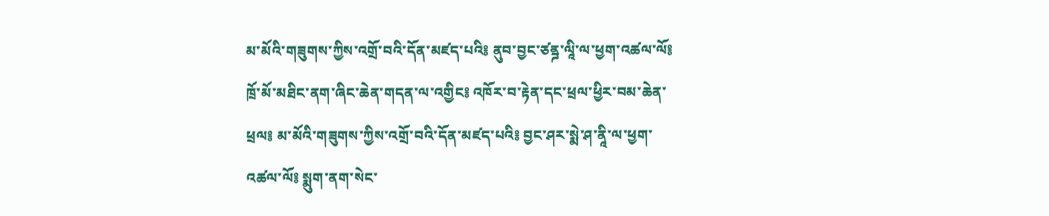མ་མོའི་གཟུགས་ཀྱིས་འགྲོ་བའི་དོན་མཛད་པའི༔ ནུབ་བྱང་ཙནྜ་ལཱི་ལ་ཕྱག་འཚལ་ལོ༔ ཁྲོ་མོ་མཐིང་ནག་ཞིང་ཆེན་གདན་ལ་འགྱིང༔ འཁོར་བ་རྟེན་དང་ཕྲལ་ཕྱིར་བམ་ཆེན་ཕྲལ༔ མ་མོའི་གཟུགས་ཀྱིས་འགྲོ་བའི་དོན་མཛད་པའི༔ བྱང་ཤར་སྨེ་ཤ་ནཱི་ལ་ཕྱག་འཚལ་ལོ༔ སྨུག་ནག་སེང་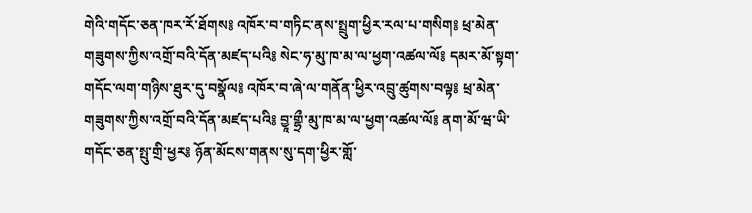གེའི་གདོང་ཅན་ཁར་རོ་ཐོགས༔ འཁོར་བ་གཏིང་ནས་སྤྲུག་ཕྱིར་རལ་པ་གསིག༔ ཕྲ་མེན་གཟུགས་ཀྱིས་འགྲོ་བའི་དོན་མཛད་པའི༔ སེང་ཧ་མུ་ཁ་མ་ལ་ཕྱག་འཚལ་ལོ༔ དམར་མོ་སྟག་གདོང་ལག་གཉིས་ཐུར་དུ་བསྣོལ༔ འཁོར་བ་ཞེ་ལ་གནོན་ཕྱིར་འབྲུ་ཚུགས་བལྟ༔ ཕྲ་མེན་གཟུགས་ཀྱིས་འགྲོ་བའི་དོན་མཛད་པའི༔ བྱཱ་གྷྲྀ་མུ་ཁ་མ་ལ་ཕྱག་འཚལ་ལོ༔ ནག་མོ་ཝ་ཡི་གདོང་ཅན་སྤུ་གྲི་ཕྱར༔ ཉོན་མོངས་གནས་སུ་དག་ཕྱིར་གློ་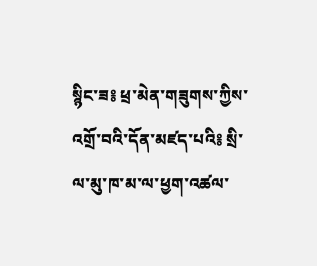སྙིང་ཟ༔ ཕྲ་མེན་གཟུགས་ཀྱིས་འགྲོ་བའི་དོན་མཛད་པའི༔ སྲི་ལ་མུ་ཁ་མ་ལ་ཕྱག་འཚལ་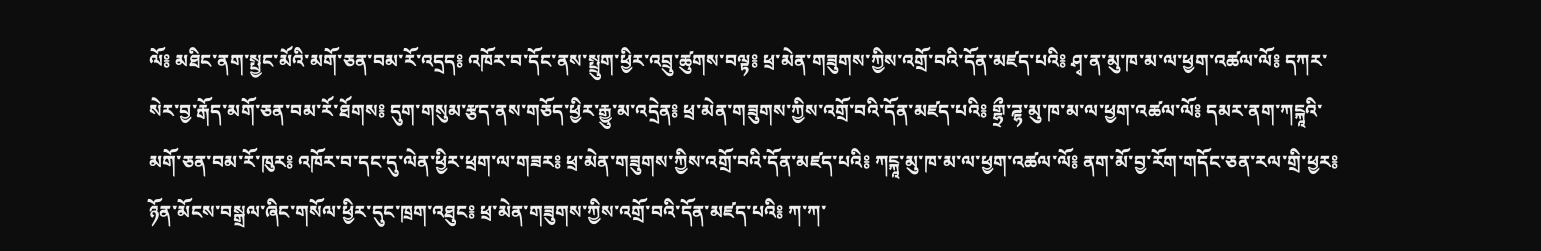ལོ༔ མཐིང་ནག་སྤྱང་མོའི་མགོ་ཅན་བམ་རོ་འདྲད༔ འཁོར་བ་དོང་ནས་སྤྲུག་ཕྱིར་འབྲུ་ཚུགས་བལྟ༔ ཕྲ་མེན་གཟུགས་ཀྱིས་འགྲོ་བའི་དོན་མཛད་པའི༔ ཤྭ་ན་མུ་ཁ་མ་ལ་ཕྱག་འཚལ་ལོ༔ དཀར་སེར་བྱ་རྒོད་མགོ་ཅན་བམ་རོ་ཐོགས༔ དུག་གསུམ་རྩད་ནས་གཅོད་ཕྱིར་རྒྱུ་མ་འདྲེན༔ ཕྲ་མེན་གཟུགས་ཀྱིས་འགྲོ་བའི་དོན་མཛད་པའི༔ གྷྲྀ་ཌྷ་མུ་ཁ་མ་ལ་ཕྱག་འཚལ་ལོ༔ དམར་ནག་ཀངྐཱའི་མགོ་ཅན་བམ་རོ་ཁུར༔ འཁོར་བ་དང་དུ་ལེན་ཕྱིར་ཕྲག་ལ་གཟར༔ ཕྲ་མེན་གཟུགས་ཀྱིས་འགྲོ་བའི་དོན་མཛད་པའི༔ ཀངྐཱ་མུ་ཁ་མ་ལ་ཕྱག་འཚལ་ལོ༔ ནག་མོ་བྱ་རོག་གདོང་ཅན་རལ་གྲི་ཕྱར༔ ཉོན་མོངས་བསྒྲལ་ཞིང་གསོལ་ཕྱིར་དུང་ཁྲག་འཐུང༔ ཕྲ་མེན་གཟུགས་ཀྱིས་འགྲོ་བའི་དོན་མཛད་པའི༔ ཀ་ཀ་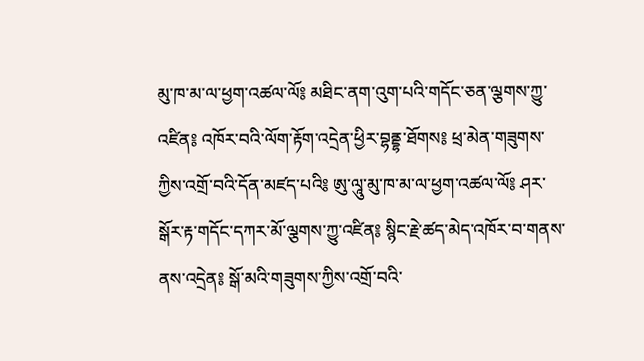མུ་ཁ་མ་ལ་ཕྱག་འཚལ་ལོ༔ མཐིང་ནག་འུག་པའི་གདོང་ཅན་ལྕགས་ཀྱུ་འཛིན༔ འཁོར་བའི་ལོག་རྟོག་འདྲེན་ཕྱིར་བྷནྡྷ་ཐོགས༔ ཕྲ་མེན་གཟུགས་ཀྱིས་འགྲོ་བའི་དོན་མཛད་པའི༔ ཨུ་ལཱུ་མུ་ཁ་མ་ལ་ཕྱག་འཚལ་ལོ༔ ཤར་སྒོར་རྟ་གདོང་དཀར་མོ་ལྕགས་ཀྱུ་འཛིན༔ སྙིང་རྗེ་ཚད་མེད་འཁོར་བ་གནས་ནས་འདྲེན༔ སྒོ་མའི་གཟུགས་ཀྱིས་འགྲོ་བའི་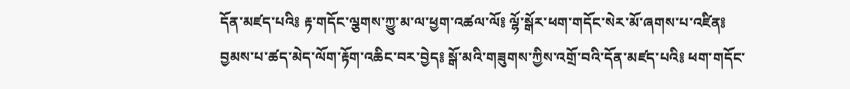དོན་མཛད་པའི༔ རྟ་གདོང་ལྕགས་ཀྱུ་མ་ལ་ཕྱག་འཚལ་ལོ༔ ལྷོ་སྒོར་ཕག་གདོང་སེར་མོ་ཞགས་པ་འཛིན༔ བྱམས་པ་ཚད་མེད་ལོག་རྟོག་འཆིང་བར་བྱེད༔ སྒོ་མའི་གཟུགས་ཀྱིས་འགྲོ་བའི་དོན་མཛད་པའི༔ ཕག་གདོང་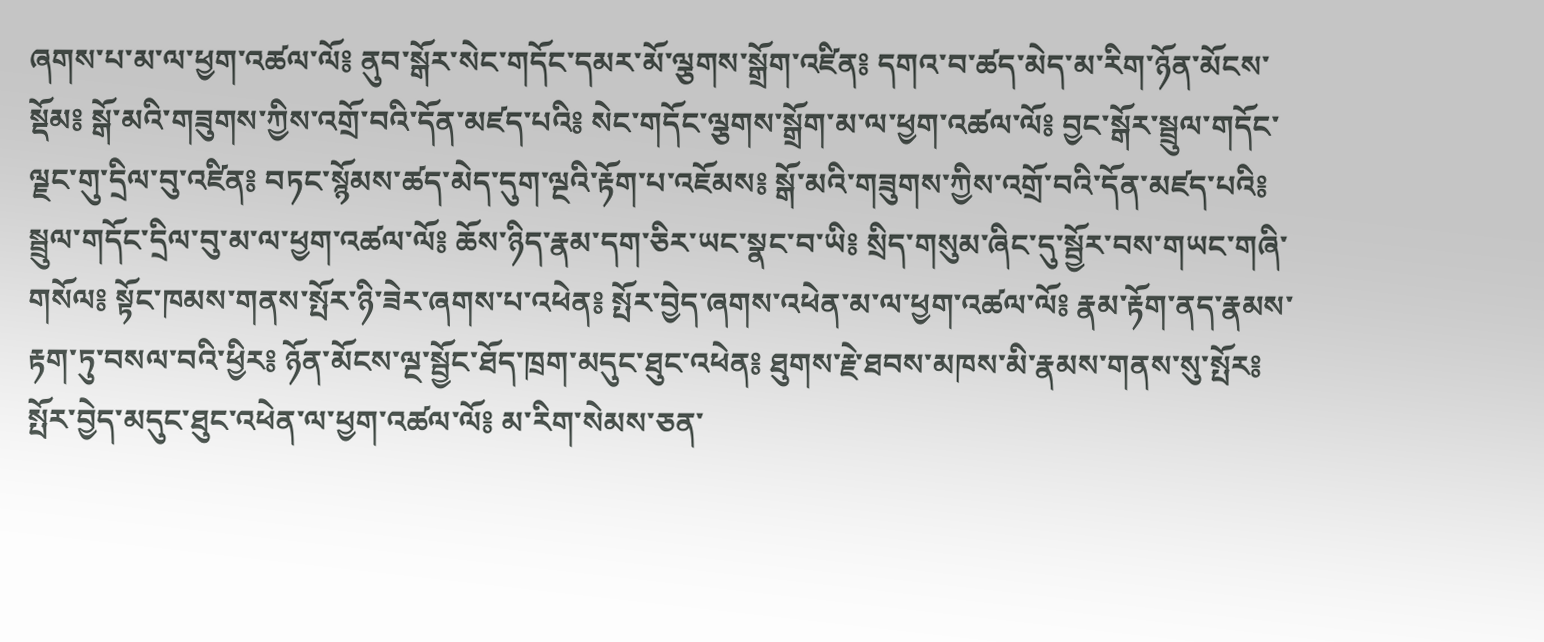ཞགས་པ་མ་ལ་ཕྱག་འཚལ་ལོ༔ ནུབ་སྒོར་སེང་གདོང་དམར་མོ་ལྕགས་སྒྲོག་འཛིན༔ དགའ་བ་ཚད་མེད་མ་རིག་ཉོན་མོངས་སྡོམ༔ སྒོ་མའི་གཟུགས་ཀྱིས་འགྲོ་བའི་དོན་མཛད་པའི༔ སེང་གདོང་ལྕགས་སྒྲོག་མ་ལ་ཕྱག་འཚལ་ལོ༔ བྱང་སྒོར་སྦྲུལ་གདོང་ལྗང་གུ་དྲིལ་བུ་འཛིན༔ བཏང་སྙོམས་ཚད་མེད་དུག་ལྔའི་རྟོག་པ་འཇོམས༔ སྒོ་མའི་གཟུགས་ཀྱིས་འགྲོ་བའི་དོན་མཛད་པའི༔ སྦྲུལ་གདོང་དྲིལ་བུ་མ་ལ་ཕྱག་འཚལ་ལོ༔ ཆོས་ཉིད་རྣམ་དག་ཅིར་ཡང་སྣང་བ་ཡི༔ སྲིད་གསུམ་ཞིང་དུ་སྦྱོར་བས་གཡང་གཞི་གསོལ༔ སྟོང་ཁམས་གནས་སྤོར་ཉི་ཟེར་ཞགས་པ་འཕེན༔ སྤོར་བྱེད་ཞགས་འཕེན་མ་ལ་ཕྱག་འཚལ་ལོ༔ རྣམ་རྟོག་ནད་རྣམས་རྟག་ཏུ་བསལ་བའི་ཕྱིར༔ ཉོན་མོངས་ལྔ་སྦྱོང་ཐོད་ཁྲག་མདུང་ཐུང་འཕེན༔ ཐུགས་རྗེ་ཐབས་མཁས་མི་རྣམས་གནས་སུ་སྤོར༔ སྤོར་བྱེད་མདུང་ཐུང་འཕེན་ལ་ཕྱག་འཚལ་ལོ༔ མ་རིག་སེམས་ཅན་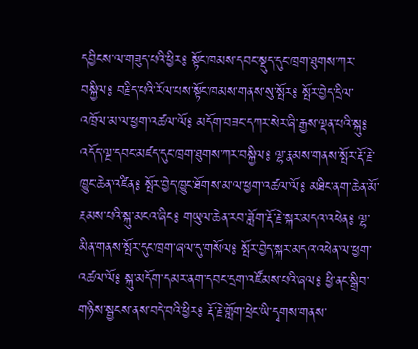དབྱིངས་ལ་གཟུད་པའི་ཕྱིར༔ སྟོང་ཁམས་དབང་སྡུད་དུང་ཁྲག་ཐུགས་ཀར་བསྐྱིལ༔ བརྗིད་པའི་རོལ་པས་སྟོང་ཁམས་གནས་སུ་སྤོར༔ སྤོར་བྱེད་དྲིལ་འཁྲོལ་མ་ལ་ཕྱག་འཚལ་ལོ༔ མདོག་བཟང་དཀར་སེར་ཞི་རྒྱས་ལྡན་པའི་སྐུ༔ འདོད་ལྔ་དབང་མཛད་དུང་ཁྲག་ཐུགས་ཀར་བསྐྱིལ༔ ལྷ་རྣམས་གནས་སྤོར་རྡོ་རྗེ་ཁྱུང་ཆེན་འཛིན༔ སྤོར་བྱེད་ཁྱུང་ཐོགས་མ་ལ་ཕྱག་འཚལ་ལོ༔ མཐིང་ནག་ཆེན་མོ་རྔམས་པའི་སྐུ་མངའ་ཞིང༔ གཡུལ་ཆེན་རབ་ཟློག་རྡོ་རྗེ་སྐར་མདའ་འཕེན༔ ལྷ་མིན་གནས་སྤོར་དུང་ཁྲག་ཞལ་དུ་གསོལ༔ སྤོར་བྱེད་སྐར་མདའ་འཕེན་ལ་ཕྱག་འཚལ་ལོ༔ སྐུ་མདོག་དམར་ནག་དབང་དྲག་འཛོམས་པའི་ཞལ༔ ཕྱི་ནང་སྒྲིབ་གཉིས་སྦྱངས་ནས་བདེ་བའི་ཕྱིར༔ རྡོ་རྗེ་གློག་ཕྲེང་ཡི་དྭགས་གནས་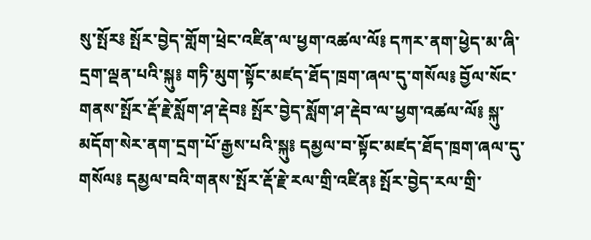སུ་སྤོར༔ སྤོར་བྱེད་གློག་ཕྲེང་འཛིན་ལ་ཕྱག་འཚལ་ལོ༔ དཀར་ནག་ཕྱེད་མ་ཞི་དྲག་ལྡན་པའི་སྐུ༔ གཏི་མུག་སྟོང་མཛད་ཐོད་ཁྲག་ཞལ་དུ་གསོལ༔ བྱོལ་སོང་གནས་སྤོར་རྡོ་རྗེ་སློག་ཤ་རྡེབ༔ སྤོར་བྱེད་སློག་ཤ་རྡེབ་ལ་ཕྱག་འཚལ་ལོ༔ སྐུ་མདོག་སེར་ནག་དྲག་པོ་རྒྱས་པའི་སྐུ༔ དམྱལ་བ་སྟོང་མཛད་ཐོད་ཁྲག་ཞལ་དུ་གསོལ༔ དམྱལ་བའི་གནས་སྤོར་རྡོ་རྗེ་རལ་གྲི་འཛིན༔ སྤོར་བྱེད་རལ་གྲི་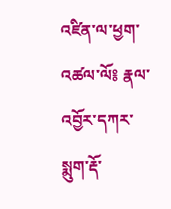འཛིན་ལ་ཕྱག་འཚལ་ལོ༔ རྣལ་འབྱོར་དཀར་སྨུག་རྡོ་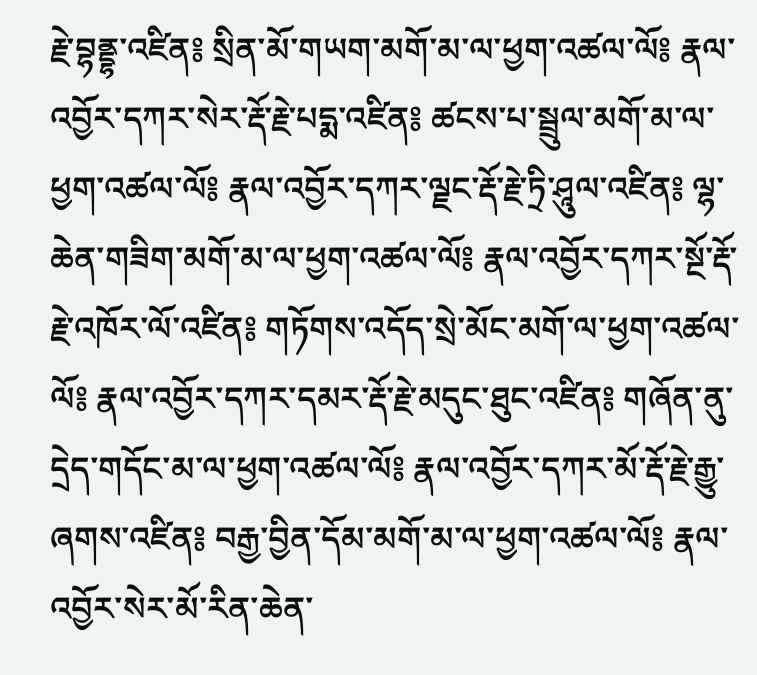རྗེ་བྷནྡྷ་འཛིན༔ སྲིན་མོ་གཡག་མགོ་མ་ལ་ཕྱག་འཚལ་ལོ༔ རྣལ་འབྱོར་དཀར་སེར་རྡོ་རྗེ་པདྨ་འཛིན༔ ཚངས་པ་སྦྲུལ་མགོ་མ་ལ་ཕྱག་འཚལ་ལོ༔ རྣལ་འབྱོར་དཀར་ལྗང་རྡོ་རྗེ་ཏྲི་ཤཱུལ་འཛིན༔ ལྷ་ཆེན་གཟིག་མགོ་མ་ལ་ཕྱག་འཚལ་ལོ༔ རྣལ་འབྱོར་དཀར་སྔོ་རྡོ་རྗེ་འཁོར་ལོ་འཛིན༔ གཏོགས་འདོད་སྲེ་མོང་མགོ་ལ་ཕྱག་འཚལ་ལོ༔ རྣལ་འབྱོར་དཀར་དམར་རྡོ་རྗེ་མདུང་ཐུང་འཛིན༔ གཞོན་ནུ་དྲེད་གདོང་མ་ལ་ཕྱག་འཚལ་ལོ༔ རྣལ་འབྱོར་དཀར་མོ་རྡོ་རྗེ་རྒྱུ་ཞགས་འཛིན༔ བརྒྱ་བྱིན་དོམ་མགོ་མ་ལ་ཕྱག་འཚལ་ལོ༔ རྣལ་འབྱོར་སེར་མོ་རིན་ཆེན་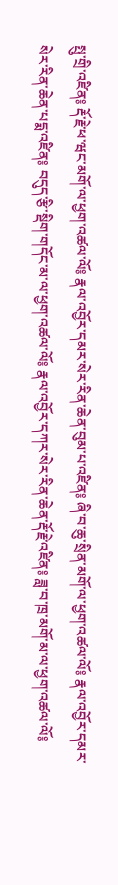སྤུ་གྲི་འཛིན༔ རྡོ་རྗེ་ཕ་ཝང་མགོ་ལ་ཕྱག་འཚལ་ལོ༔ རྣལ་འབྱོར་དམར་སེར་རིན་ཆེན་བུམ་པ་འཛིན༔ ཞི་བ་ཆུ་སྲིན་མགོ་ལ་ཕྱག་འཚལ་ལོ༔ རྣལ་འབྱོར་དམར་སེར་རིན་ཆེན་པདྨ་འཛིན༔ བདུད་རྩི་སྡིག་གདོང་མ་ལ་ཕྱག་འཚལ་ལོ༔ རྣལ་འབྱོར་དཀར་སེར་རིན་ཆེན་རྡོ་རྗེ་འཛིན༔ ཟླ་བ་ཁྲ་མགོ་མ་ལ་ཕྱག་འཚལ་ལོ༔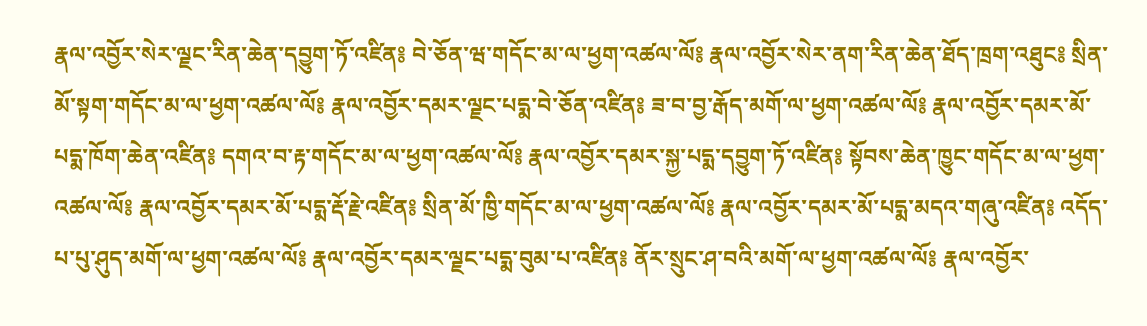རྣལ་འབྱོར་སེར་ལྗང་རིན་ཆེན་དབྱུག་ཏོ་འཛིན༔ བེ་ཅོན་ཝ་གདོང་མ་ལ་ཕྱག་འཚལ་ལོ༔ རྣལ་འབྱོར་སེར་ནག་རིན་ཆེན་ཐོད་ཁྲག་འཐུང༔ སྲིན་མོ་སྟག་གདོང་མ་ལ་ཕྱག་འཚལ་ལོ༔ རྣལ་འབྱོར་དམར་ལྗང་པདྨ་བེ་ཅོན་འཛིན༔ ཟ་བ་བྱ་རྒོད་མགོ་ལ་ཕྱག་འཚལ་ལོ༔ རྣལ་འབྱོར་དམར་མོ་པདྨ་ཁོག་ཆེན་འཛིན༔ དགའ་བ་རྟ་གདོང་མ་ལ་ཕྱག་འཚལ་ལོ༔ རྣལ་འབྱོར་དམར་སྐྱ་པདྨ་དབྱུག་ཏོ་འཛིན༔ སྟོབས་ཆེན་ཁྱུང་གདོང་མ་ལ་ཕྱག་འཚལ་ལོ༔ རྣལ་འབྱོར་དམར་མོ་པདྨ་རྡོ་རྗེ་འཛིན༔ སྲིན་མོ་ཁྱི་གདོང་མ་ལ་ཕྱག་འཚལ་ལོ༔ རྣལ་འབྱོར་དམར་མོ་པདྨ་མདའ་གཞུ་འཛིན༔ འདོད་པ་པུ་ཤུད་མགོ་ལ་ཕྱག་འཚལ་ལོ༔ རྣལ་འབྱོར་དམར་ལྗང་པདྨ་བུམ་པ་འཛིན༔ ནོར་སྲུང་ཤ་བའི་མགོ་ལ་ཕྱག་འཚལ་ལོ༔ རྣལ་འབྱོར་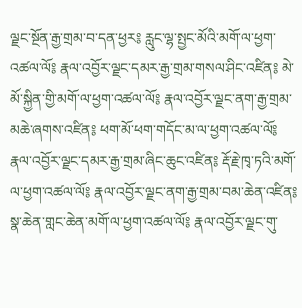ལྗང་སྔོན་རྒྱ་གྲམ་བ་དན་ཕྱར༔ རླུང་ལྷ་སྤྱང་མོའི་མགོ་ལ་ཕྱག་འཚལ་ལོ༔ རྣལ་འབྱོར་ལྗང་དམར་རྒྱ་གྲམ་གསལ་ཤིང་འཛིན༔ མེ་མོ་སྐྱིན་གྱི་མགོ་ལ་ཕྱག་འཚལ་ལོ༔ རྣལ་འབྱོར་ལྗང་ནག་རྒྱ་གྲམ་མཆེ་ཞགས་འཛིན༔ ཕག་མོ་ཕག་གདོང་མ་ལ་ཕྱག་འཚལ་ལོ༔ རྣལ་འབྱོར་ལྗང་དམར་རྒྱ་གྲམ་ཞིང་ཆུང་འཛིན༔ རྡོ་རྗེ་ཁྭ་ཏའི་མགོ་ལ་ཕྱག་འཚལ་ལོ༔ རྣལ་འབྱོར་ལྗང་ནག་རྒྱ་གྲམ་བམ་ཆེན་འཛིན༔ སྣ་ཆེན་གླང་ཆེན་མགོ་ལ་ཕྱག་འཚལ་ལོ༔ རྣལ་འབྱོར་ལྗང་གུ་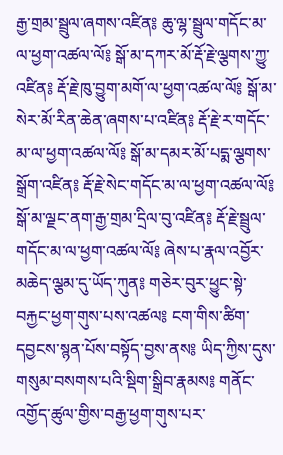རྒྱ་གྲམ་སྦྲུལ་ཞགས་འཛིན༔ ཆུ་ལྷ་སྦྲུལ་གདོང་མ་ལ་ཕྱག་འཚལ་ལོ༔ སྒོ་མ་དཀར་མོ་རྡོ་རྗེ་ལྕགས་ཀྱུ་འཛིན༔ རྡོ་རྗེ་ཁུ་བྱུག་མགོ་ལ་ཕྱག་འཚལ་ལོ༔ སྒོ་མ་སེར་མོ་རིན་ཆེན་ཞགས་པ་འཛིན༔ རྡོ་རྗེ་ར་གདོང་མ་ལ་ཕྱག་འཚལ་ལོ༔ སྒོ་མ་དམར་མོ་པདྨ་ལྕགས་སྒྲོག་འཛིན༔ རྡོ་རྗེ་སེང་གདོང་མ་ལ་ཕྱག་འཚལ་ལོ༔ སྒོ་མ་ལྗང་ནག་རྒྱ་གྲམ་དྲིལ་བུ་འཛིན༔ རྡོ་རྗེ་སྦྲུལ་གདོང་མ་ལ་ཕྱག་འཚལ་ལོ༔ ཞེས་པ་རྣལ་འབྱོར་མཆེད་ལྕམ་དུ་ཡོད་ཀུན༔ གཅེར་བུར་ཕྱུང་སྟེ་བརྐྱང་ཕྱག་གུས་པས་འཚལ༔ ངག་གིས་ཚིག་དབྱངས་སྙན་པོས་བསྟོད་བྱས་ནས༔ ཡིད་ཀྱིས་དུས་གསུམ་བསགས་པའི་སྡིག་སྒྲིབ་རྣམས༔ གནོང་འགྱོད་ཚུལ་གྱིས་བརྒྱ་ཕྱག་གུས་པར་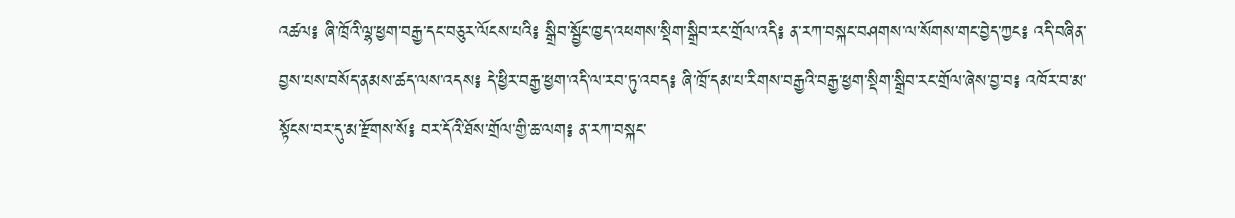འཚལ༔ ཞི་ཁྲོའི་ལྷ་ཕྱག་བརྒྱ་དང་བཅུར་ལོངས་པའི༔ སྒྲིབ་སྦྱོང་ཁྱད་འཕགས་སྡིག་སྒྲིབ་རང་གྲོལ་འདི༔ ན་རཀ་བསྐང་བཤགས་ལ་སོགས་གང་བྱེད་ཀྱང༔ འདི་བཞིན་བྱས་པས་བསོད་ནམས་ཚད་ལས་འདས༔ དེ་ཕྱིར་བརྒྱ་ཕྱག་འདི་ལ་རབ་ཏུ་འབད༔ ཞི་ཁྲོ་དམ་པ་རིགས་བརྒྱའི་བརྒྱ་ཕྱག་སྡིག་སྒྲིབ་རང་གྲོལ་ཞེས་བྱ་བ༔ འཁོར་བ་མ་སྟོངས་བར་དུ་མ་རྫོགས་སོ༔ བར་དོའི་ཐོས་གྲོལ་གྱི་ཆ་ལག༔ ན་རཀ་བསྐང་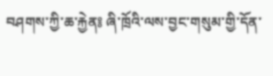བཤགས་ཀྱི་ཆ་རྐྱེན༔ ཞི་ཁྲོའི་ལས་བྱང་གསུམ་གྱི་དོན་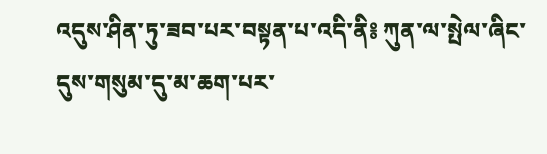འདུས་ཤིན་ཏུ་ཟབ་པར་བསྟན་པ་འདི་ནི༔ ཀུན་ལ་སྤེལ་ཞིང་དུས་གསུམ་དུ་མ་ཆག་པར་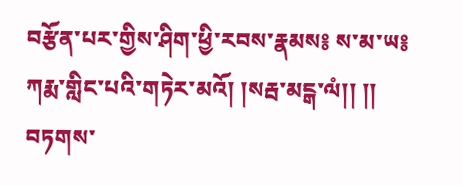བརྩོན་པར་གྱིས་ཤིག་ཕྱི་རབས་རྣམས༔ ས་མ་ཡ༔ ཀརྨ་གླིང་པའི་གཏེར་མའོ། །སརྦ་མངྒ་ལཾ།། །།
བཏགས་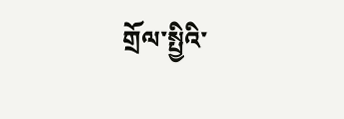གྲོལ་སྤྱིའི་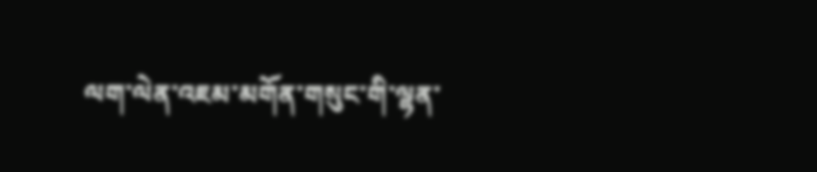ལག་ལེན་འཇམ་མགོན་གསུང་གི་ལྷན་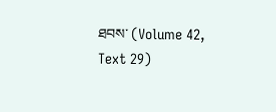ཐབས་ (Volume 42, Text 29)